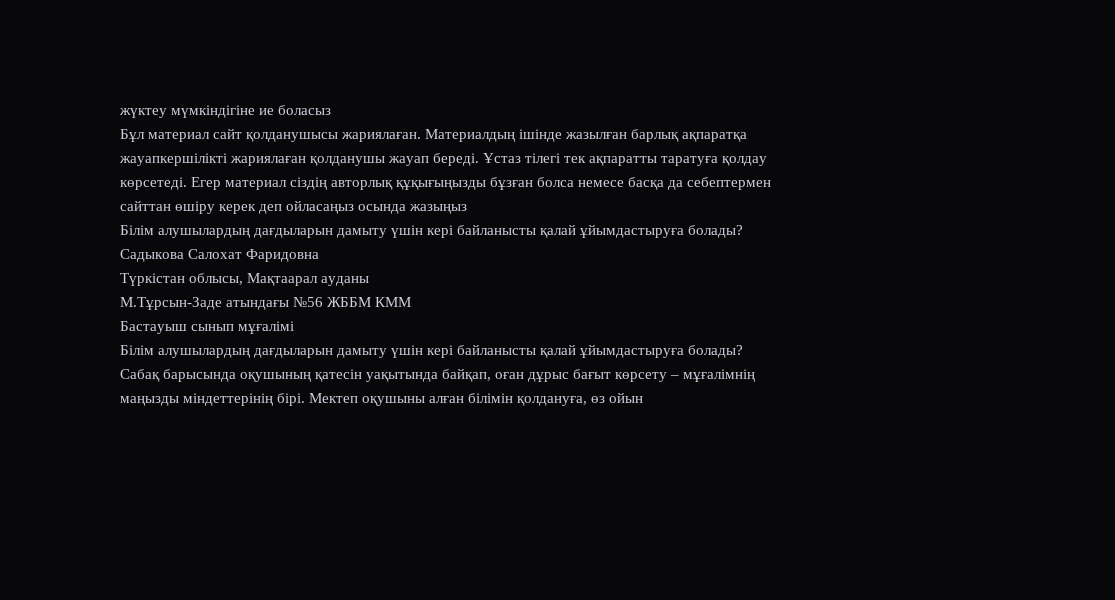жүктеу мүмкіндігіне ие боласыз
Бұл материал сайт қолданушысы жариялаған. Материалдың ішінде жазылған барлық ақпаратқа жауапкершілікті жариялаған қолданушы жауап береді. Ұстаз тілегі тек ақпаратты таратуға қолдау көрсетеді. Егер материал сіздің авторлық құқығыңызды бұзған болса немесе басқа да себептермен сайттан өшіру керек деп ойласаңыз осында жазыңыз
Білім алушылардың дағдыларын дамыту үшін кері байланысты қалай ұйымдастыруға болады?
Садыкова Салохат Фаридовна
Түркістан облысы, Мақтаарал ауданы
М.Тұрсын-Заде атындағы №56 ЖББМ КММ
Бастауыш сынып мұғалімі
Білім алушылардың дағдыларын дамыту үшін кері байланысты қалай ұйымдастыруға болады?
Сабақ барысында оқушының қатесін уақытында байқап, оған дұрыс бағыт көрсету – мұғалімнің маңызды міндеттерінің бірі. Мектеп оқушыны алған білімін қолдануға, өз ойын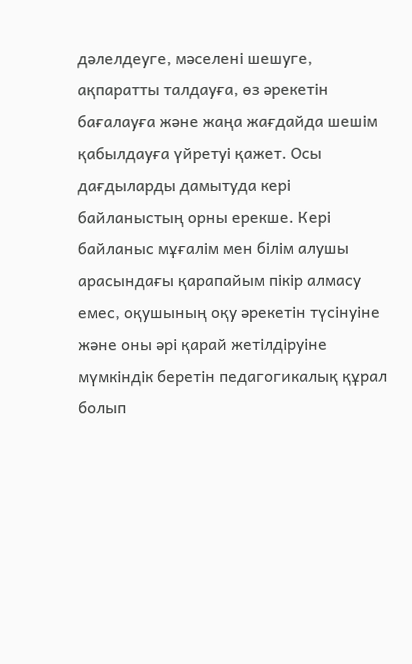дәлелдеуге, мәселені шешуге, ақпаратты талдауға, өз әрекетін бағалауға және жаңа жағдайда шешім қабылдауға үйретуі қажет. Осы дағдыларды дамытуда кері байланыстың орны ерекше. Кері байланыс мұғалім мен білім алушы арасындағы қарапайым пікір алмасу емес, оқушының оқу әрекетін түсінуіне және оны әрі қарай жетілдіруіне мүмкіндік беретін педагогикалық құрал болып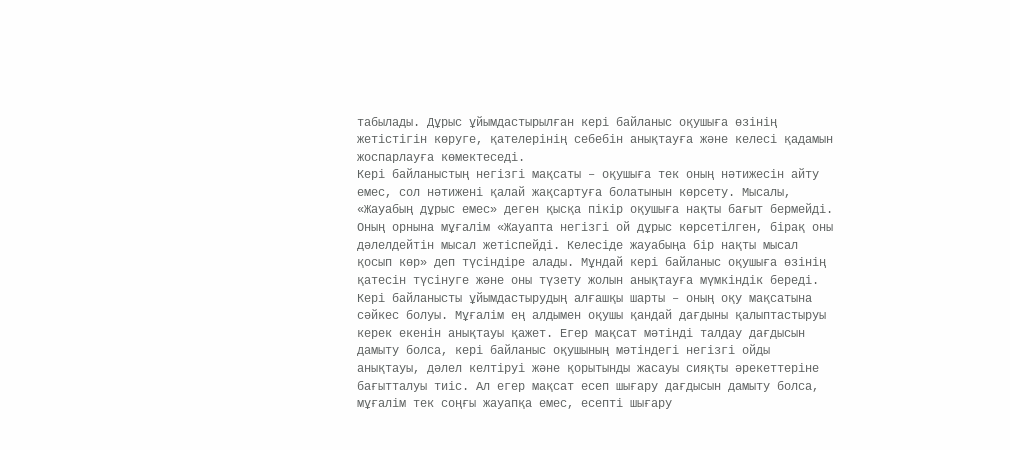табылады. Дұрыс ұйымдастырылған кері байланыс оқушыға өзінің жетістігін көруге, қателерінің себебін анықтауға және келесі қадамын жоспарлауға көмектеседі.
Кері байланыстың негізгі мақсаты – оқушыға тек оның нәтижесін айту емес, сол нәтижені қалай жақсартуға болатынын көрсету. Мысалы, «Жауабың дұрыс емес» деген қысқа пікір оқушыға нақты бағыт бермейді. Оның орнына мұғалім «Жауапта негізгі ой дұрыс көрсетілген, бірақ оны дәлелдейтін мысал жетіспейді. Келесіде жауабыңа бір нақты мысал қосып көр» деп түсіндіре алады. Мұндай кері байланыс оқушыға өзінің қатесін түсінуге және оны түзету жолын анықтауға мүмкіндік береді.
Кері байланысты ұйымдастырудың алғашқы шарты – оның оқу мақсатына сәйкес болуы. Мұғалім ең алдымен оқушы қандай дағдыны қалыптастыруы керек екенін анықтауы қажет. Егер мақсат мәтінді талдау дағдысын дамыту болса, кері байланыс оқушының мәтіндегі негізгі ойды анықтауы, дәлел келтіруі және қорытынды жасауы сияқты әрекеттеріне бағытталуы тиіс. Ал егер мақсат есеп шығару дағдысын дамыту болса, мұғалім тек соңғы жауапқа емес, есепті шығару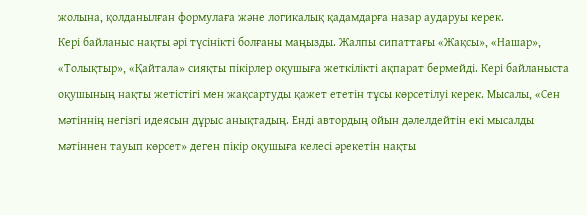жолына, қолданылған формулаға және логикалық қадамдарға назар аударуы керек.
Кері байланыс нақты әрі түсінікті болғаны маңызды. Жалпы сипаттағы «Жақсы», «Нашар», «Толықтыр», «Қайтала» сияқты пікірлер оқушыға жеткілікті ақпарат бермейді. Кері байланыста оқушының нақты жетістігі мен жақсартуды қажет ететін тұсы көрсетілуі керек. Мысалы, «Сен мәтіннің негізгі идеясын дұрыс анықтадың. Енді автордың ойын дәлелдейтін екі мысалды мәтіннен тауып көрсет» деген пікір оқушыға келесі әрекетін нақты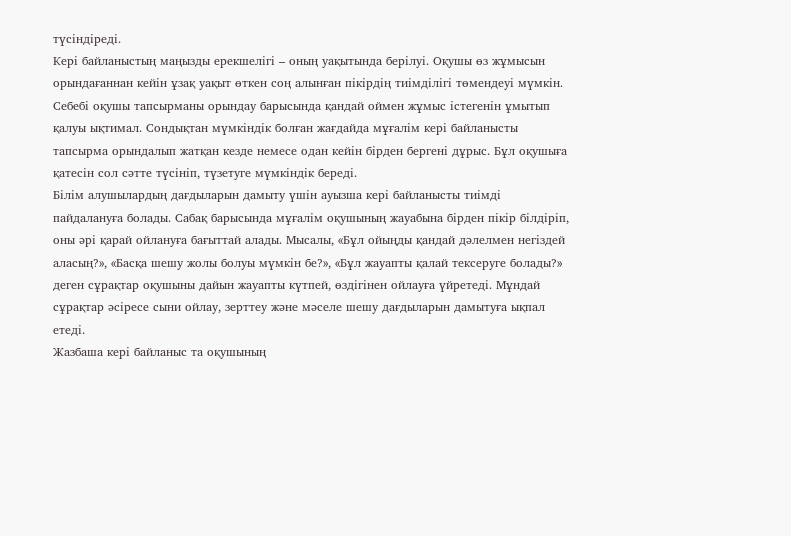түсіндіреді.
Кері байланыстың маңызды ерекшелігі – оның уақытында берілуі. Оқушы өз жұмысын орындағаннан кейін ұзақ уақыт өткен соң алынған пікірдің тиімділігі төмендеуі мүмкін. Себебі оқушы тапсырманы орындау барысында қандай оймен жұмыс істегенін ұмытып қалуы ықтимал. Сондықтан мүмкіндік болған жағдайда мұғалім кері байланысты тапсырма орындалып жатқан кезде немесе одан кейін бірден бергені дұрыс. Бұл оқушыға қатесін сол сәтте түсініп, түзетуге мүмкіндік береді.
Білім алушылардың дағдыларын дамыту үшін ауызша кері байланысты тиімді пайдалануға болады. Сабақ барысында мұғалім оқушының жауабына бірден пікір білдіріп, оны әрі қарай ойлануға бағыттай алады. Мысалы, «Бұл ойыңды қандай дәлелмен негіздей аласың?», «Басқа шешу жолы болуы мүмкін бе?», «Бұл жауапты қалай тексеруге болады?» деген сұрақтар оқушыны дайын жауапты күтпей, өздігінен ойлауға үйретеді. Мұндай сұрақтар әсіресе сыни ойлау, зерттеу және мәселе шешу дағдыларын дамытуға ықпал етеді.
Жазбаша кері байланыс та оқушының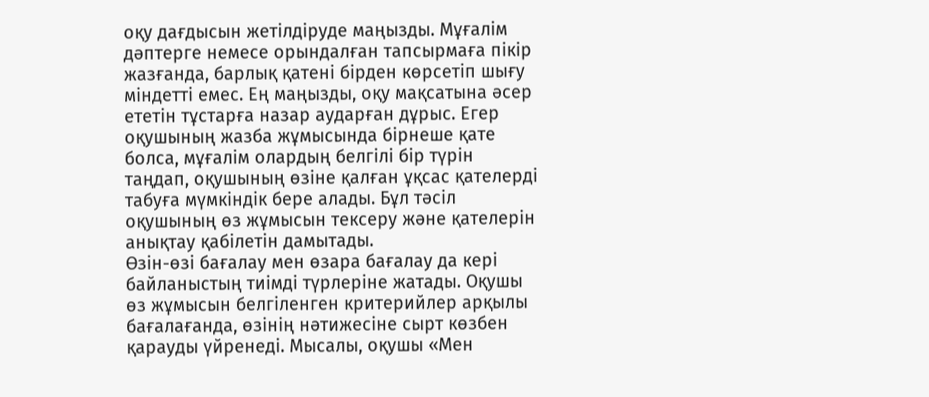оқу дағдысын жетілдіруде маңызды. Мұғалім дәптерге немесе орындалған тапсырмаға пікір жазғанда, барлық қатені бірден көрсетіп шығу міндетті емес. Ең маңызды, оқу мақсатына әсер ететін тұстарға назар аударған дұрыс. Егер оқушының жазба жұмысында бірнеше қате болса, мұғалім олардың белгілі бір түрін таңдап, оқушының өзіне қалған ұқсас қателерді табуға мүмкіндік бере алады. Бұл тәсіл оқушының өз жұмысын тексеру және қателерін анықтау қабілетін дамытады.
Өзін-өзі бағалау мен өзара бағалау да кері байланыстың тиімді түрлеріне жатады. Оқушы өз жұмысын белгіленген критерийлер арқылы бағалағанда, өзінің нәтижесіне сырт көзбен қарауды үйренеді. Мысалы, оқушы «Мен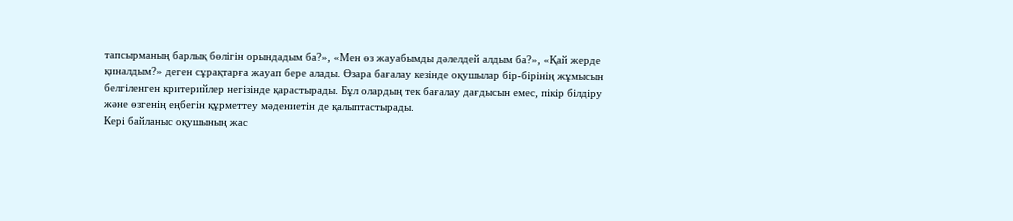тапсырманың барлық бөлігін орындадым ба?», «Мен өз жауабымды дәлелдей алдым ба?», «Қай жерде қиналдым?» деген сұрақтарға жауап бере алады. Өзара бағалау кезінде оқушылар бір-бірінің жұмысын белгіленген критерийлер негізінде қарастырады. Бұл олардың тек бағалау дағдысын емес, пікір білдіру және өзгенің еңбегін құрметтеу мәдениетін де қалыптастырады.
Кері байланыс оқушының жас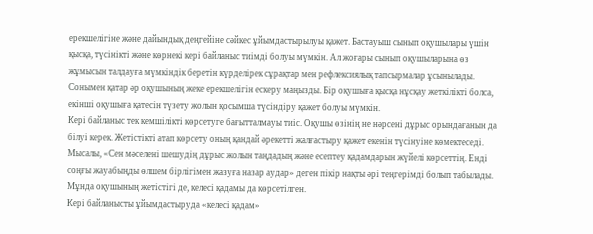ерекшелігіне және дайындық деңгейіне сәйкес ұйымдастырылуы қажет. Бастауыш сынып оқушылары үшін қысқа, түсінікті және көрнекі кері байланыс тиімді болуы мүмкін. Ал жоғары сынып оқушыларына өз жұмысын талдауға мүмкіндік беретін күрделірек сұрақтар мен рефлексиялық тапсырмалар ұсынылады. Сонымен қатар әр оқушының жеке ерекшелігін ескеру маңызды. Бір оқушыға қысқа нұсқау жеткілікті болса, екінші оқушыға қатесін түзету жолын қосымша түсіндіру қажет болуы мүмкін.
Кері байланыс тек кемшілікті көрсетуге бағытталмауы тиіс. Оқушы өзінің не нәрсені дұрыс орындағанын да білуі керек. Жетістікті атап көрсету оның қандай әрекетті жалғастыру қажет екенін түсінуіне көмектеседі. Мысалы, «Сен мәселені шешудің дұрыс жолын таңдадың және есептеу қадамдарын жүйелі көрсеттің. Енді соңғы жауабыңды өлшем бірлігімен жазуға назар аудар» деген пікір нақты әрі теңгерімді болып табылады. Мұнда оқушының жетістігі де, келесі қадамы да көрсетілген.
Кері байланысты ұйымдастыруда «келесі қадам»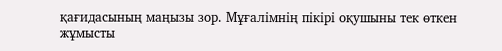қағидасының маңызы зор. Мұғалімнің пікірі оқушыны тек өткен жұмысты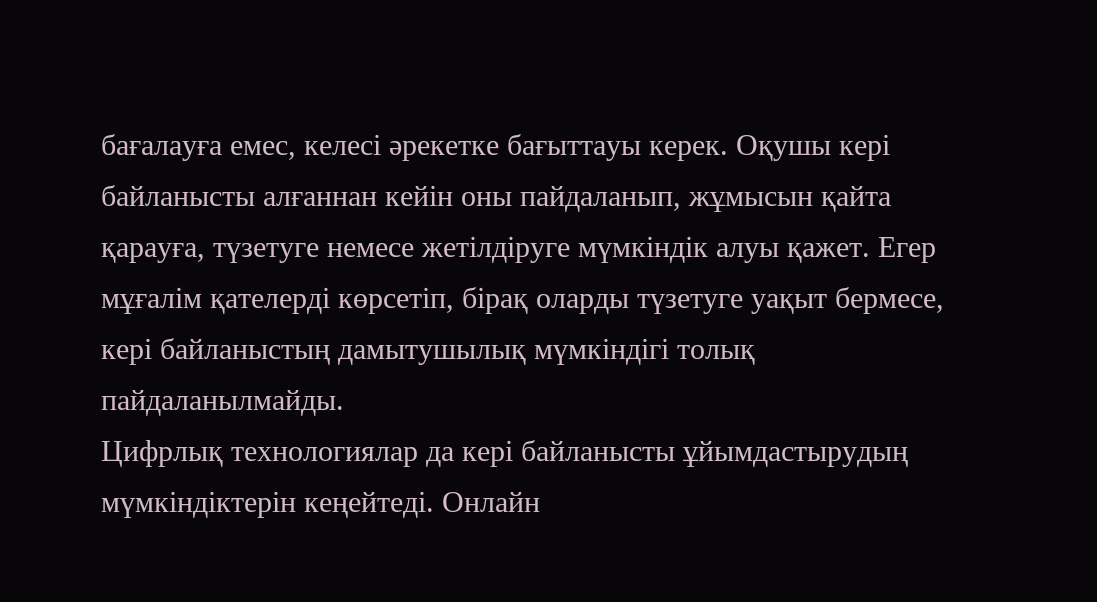бағалауға емес, келесі әрекетке бағыттауы керек. Оқушы кері байланысты алғаннан кейін оны пайдаланып, жұмысын қайта қарауға, түзетуге немесе жетілдіруге мүмкіндік алуы қажет. Егер мұғалім қателерді көрсетіп, бірақ оларды түзетуге уақыт бермесе, кері байланыстың дамытушылық мүмкіндігі толық пайдаланылмайды.
Цифрлық технологиялар да кері байланысты ұйымдастырудың мүмкіндіктерін кеңейтеді. Онлайн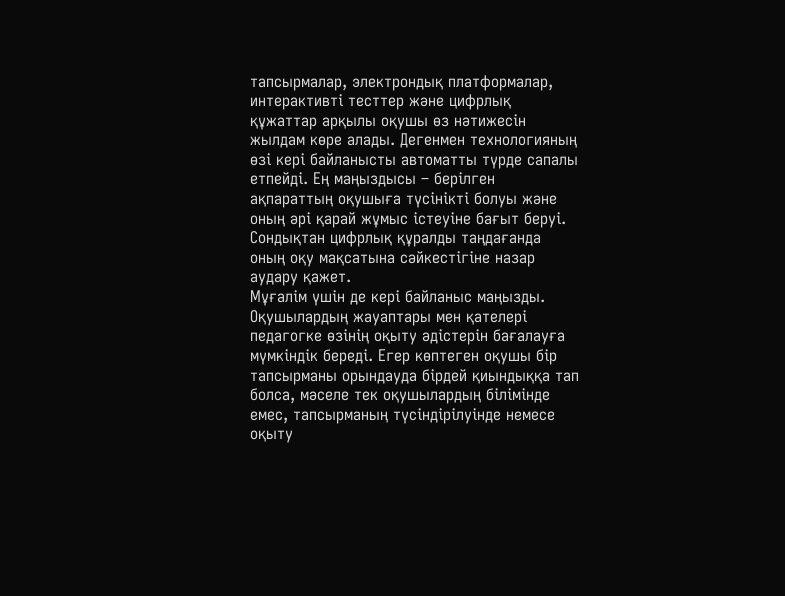тапсырмалар, электрондық платформалар, интерактивті тесттер және цифрлық құжаттар арқылы оқушы өз нәтижесін жылдам көре алады. Дегенмен технологияның өзі кері байланысты автоматты түрде сапалы етпейді. Ең маңыздысы – берілген ақпараттың оқушыға түсінікті болуы және оның әрі қарай жұмыс істеуіне бағыт беруі. Сондықтан цифрлық құралды таңдағанда оның оқу мақсатына сәйкестігіне назар аудару қажет.
Мұғалім үшін де кері байланыс маңызды. Оқушылардың жауаптары мен қателері педагогке өзінің оқыту әдістерін бағалауға мүмкіндік береді. Егер көптеген оқушы бір тапсырманы орындауда бірдей қиындыққа тап болса, мәселе тек оқушылардың білімінде емес, тапсырманың түсіндірілуінде немесе оқыту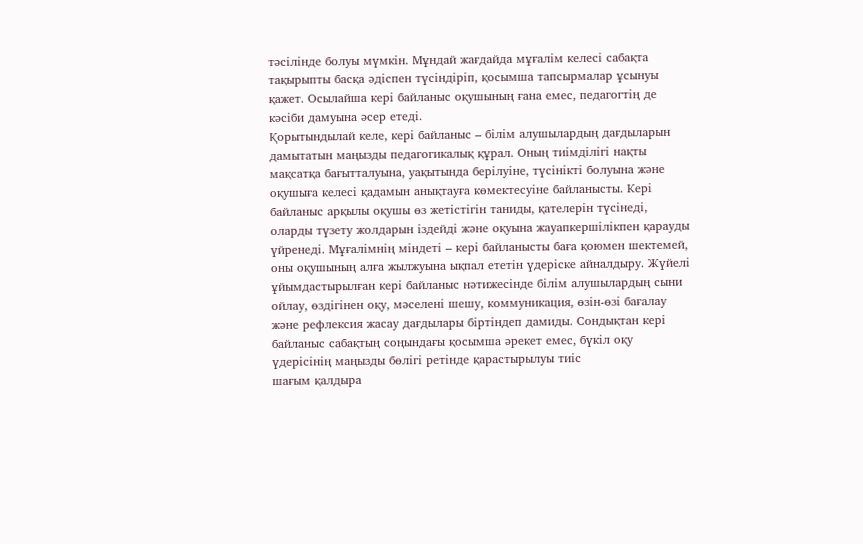тәсілінде болуы мүмкін. Мұндай жағдайда мұғалім келесі сабақта тақырыпты басқа әдіспен түсіндіріп, қосымша тапсырмалар ұсынуы қажет. Осылайша кері байланыс оқушының ғана емес, педагогтің де кәсіби дамуына әсер етеді.
Қорытындылай келе, кері байланыс – білім алушылардың дағдыларын дамытатын маңызды педагогикалық құрал. Оның тиімділігі нақты мақсатқа бағытталуына, уақытында берілуіне, түсінікті болуына және оқушыға келесі қадамын анықтауға көмектесуіне байланысты. Кері байланыс арқылы оқушы өз жетістігін таниды, қателерін түсінеді, оларды түзету жолдарын іздейді және оқуына жауапкершілікпен қарауды үйренеді. Мұғалімнің міндеті – кері байланысты баға қоюмен шектемей, оны оқушының алға жылжуына ықпал ететін үдеріске айналдыру. Жүйелі ұйымдастырылған кері байланыс нәтижесінде білім алушылардың сыни ойлау, өздігінен оқу, мәселені шешу, коммуникация, өзін-өзі бағалау және рефлексия жасау дағдылары біртіндеп дамиды. Сондықтан кері байланыс сабақтың соңындағы қосымша әрекет емес, бүкіл оқу үдерісінің маңызды бөлігі ретінде қарастырылуы тиіс
шағым қалдыра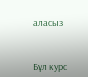аласыз



Бұл курс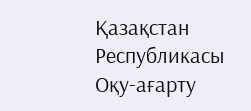Қазақстан Республикасы Оқу-ағарту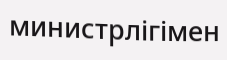министрлігімен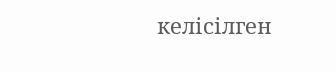келісілген